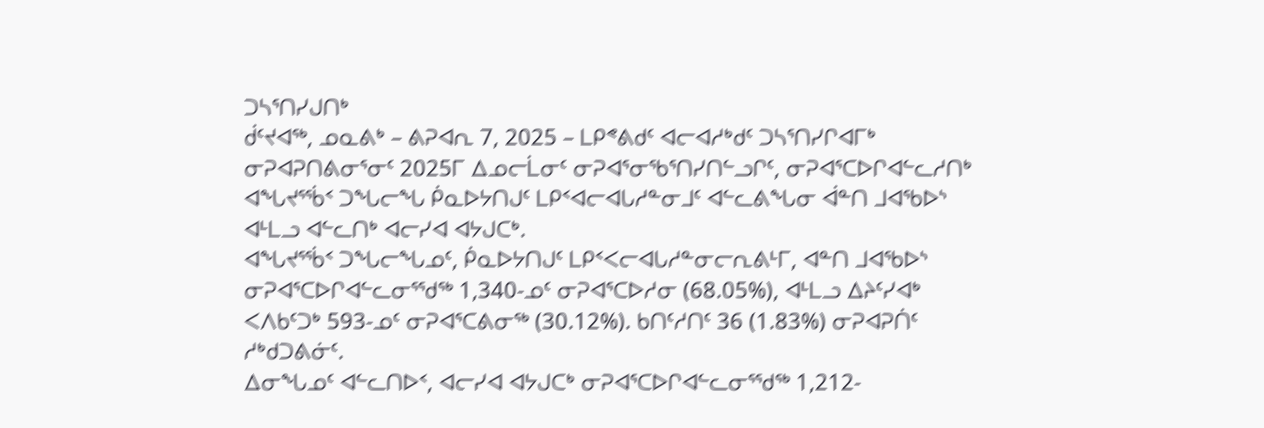ᑐᓴᕐᑎᓯᒍᑎᒃ
ᑰᑦᔪᐊᖅ, ᓄᓇᕕᒃ – ᕕᕈᐊᕆ 7, 2025 – ᒪᑭᕝᕕᑯᑦ ᐊᓕᐊᓱᒃᑯᑦ ᑐᓴᕐᑎᓯᒋᐊᒥᒃ ᓂᕈᐊᕈᑎᕕᓂᕐᓂᑦ 2025ᒥ ᐃᓄᓕᒫᓂᑦ ᓂᕈᐊᕐᓂᖃᕐᑎᓯᑎᓪᓗᒋᑦ, ᓂᕈᐊᕐᑕᐅᒋᐊᓪᓚᓱᑎᒃ ᐊᖓᔪᕐᖄᑉ ᑐᖓᓕᖓ ᑮᓇᐅᔭᑎᒍᑦ ᒪᑭᑉᐊᓕᐊᒐᓱᓐᓂᒧᑦ ᐊᓪᓚᕕᖓᓂ ᐋᓐᑎ ᒧᐊᖃᐅᔅ ᐊᒻᒪᓗ ᐊᓪᓚᑎᒃ ᐊᓕᓯᐊ ᐊᔭᒍᑕᒃ.
ᐊᖓᔪᕐᖄᑉ ᑐᖓᓕᖓᓄᑦ, ᑮᓇᐅᔭᑎᒍᑦ ᒪᑭᑉᐸᓕᐊᒐᓱᓐᓂᓕᕆᕕᒻᒥ, ᐊᓐᑎ ᒧᐊᖃᐅᔅ ᓂᕈᐊᕐᑕᐅᒋᐊᓪᓚᓂᕐᖁᖅ 1,340-ᓄᑦ ᓂᕈᐊᕐᑕᐅᓱᓂ (68.05%), ᐊᒻᒪᓗ ᐃᔨᑦᓯᐊᒃ ᐸᐱᑲᑦᑐᒃ 593-ᓄᑦ ᓂᕈᐊᕐᑕᕕᓂᖅ (30.12%). ᑲᑎᑦᓱᑎᑦ 36 (1.83%) ᓂᕈᐊᕈᑏᑦ ᓱᒃᑯᑐᕕᓃᑦ.
ᐃᓂᖓᓄᑦ ᐊᓪᓚᑎᐅᑉ, ᐊᓕᓯᐊ ᐊᔭᒍᑕᒃ ᓂᕈᐊᕐᑕᐅᒋᐊᓪᓚᓂᕐᖁᖅ 1,212-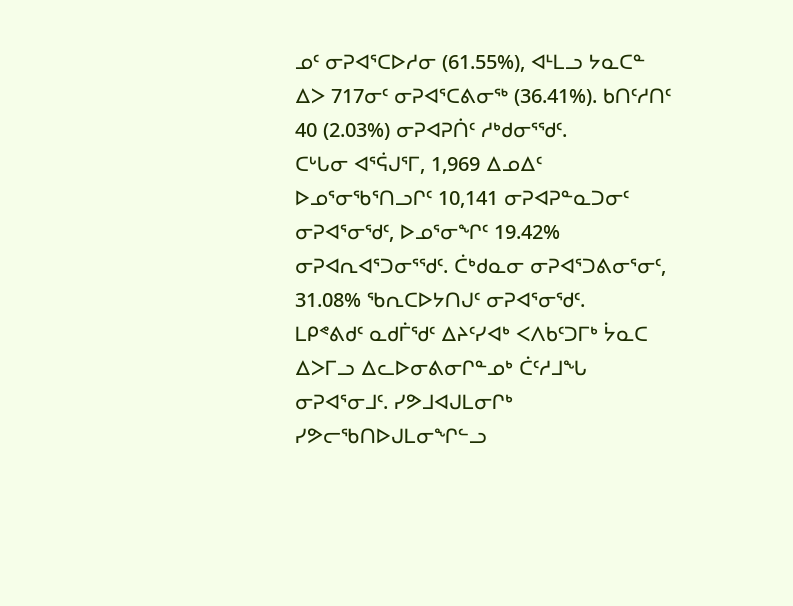ᓄᑦ ᓂᕈᐊᕐᑕᐅᓱᓂ (61.55%), ᐊᒻᒪᓗ ᔭᓇᑕᓐ ᐃᐳ 717ᓂᑦ ᓂᕈᐊᕐᑕᕕᓂᖅ (36.41%). ᑲᑎᑦᓱᑎᑦ 40 (2.03%) ᓂᕈᐊᕈᑏᑦ ᓱᒃᑯᓂᕐᖁᑦ.
ᑕᒡᒐᓂ ᐊᕐᕌᒍᕐᒥ, 1,969 ᐃᓄᐃᑦ ᐅᓄᕐᓂᖃᕐᑎᓗᒋᑦ 10,141 ᓂᕈᐊᕈᓐᓇᑐᓂᑦ ᓂᕈᐊᕐᓂᖁᑦ, ᐅᓄᕐᓂᖏᑦ 19.42% ᓂᕈᐊᕆᐊᕐᑐᓂᕐᖁᑦ. ᑖᒃᑯᓇᓂ ᓂᕈᐊᕐᑐᕕᓂᕐᓂᑦ, 31.08% ᖃᕆᑕᐅᔭᑎᒍᑦ ᓂᕈᐊᕐᓂᖁᑦ.
ᒪᑭᕝᕕᑯᑦ ᓇᑯᒦᖁᑦ ᐃᔨᑦᓯᐊᒃ ᐸᐱᑲᑦᑐᒥᒃ ᔮᓇᑕ ᐃᐳᒥᓗ ᐃᓚᐅᓂᕕᓂᒋᓐᓄᒃ ᑖᑦᓱᒧᖓ ᓂᕈᐊᕐᓂᒧᑦ. ᓯᕗᒧᐊᒍᒪᓂᒋᒃ ᓯᕗᓕᖃᑎᐅᒍᒪᓂᖏᓪᓗ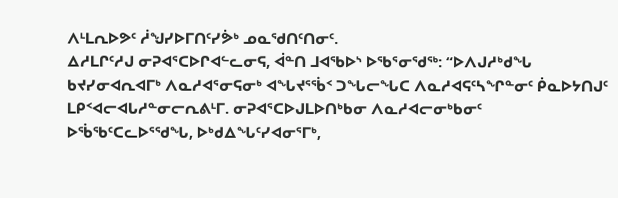ᐱᒻᒪᕆᐅᕗᑦ ᓲᖑᓯᐅᒥᑎᑦᓯᕘᒃ ᓄᓇᖁᑎᑦᑎᓂᑦ.
ᐃᓱᒪᒋᑦᓱᒍ ᓂᕈᐊᕐᑕᐅᒋᐊᓪᓚᓂᕋ, ᐋᓐᑎ ᒧᐊᖃᐅᔅ ᐅᖃᕐᓂᖁᖅ: “ᐅᐱᒍᓱᒃᑯᖓ ᑲᔪᓯᓂᐊᕆᐊᒥᒃ ᐱᓇᓱᐊᕐᓂᕋᓂᒃ ᐊᖓᔪᕐᖄᑉ ᑐᖓᓕᖓᑕ ᐱᓇᓱᐊᕋᑦᓴᖏᓐᓂᑦ ᑮᓇᐅᔭᑎᒍᑦ ᒪᑭᑉᐊᓕᐊᒐᓱᓐᓂᓕᕆᕕᒻᒥ. ᓂᕈᐊᕐᑕᐅᒍᒪᐅᑎᒃᑲᓂ ᐱᓇᓱᐊᓕᓂᒃᑲᓂᑦ ᐅᖄᖃᑦᑕᓚᐅᕐᖁᖓ, ᐅᒃᑯᐃᖓᑦᓯᐊᓂᕐᒥᒃ,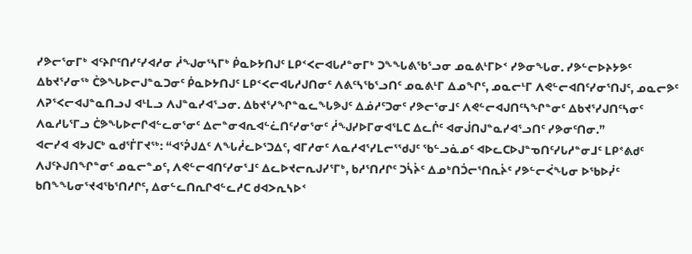ᓯᕗᓕᕐᓂᒥᒃ ᐊᑦᔨᒋᑦᑎᓯᑦᓯᐊᓱᓂ ᓲᖑᓂᕐᓴᒥᒃ ᑮᓇᐅᔭᑎᒍᑦ ᒪᑭᑉᐸᓕᐊᒐᓱᓐᓂᒥᒃ ᑐᖕᖓᕕᖃᕐᓗᓂ ᓄᓇᕕᒻᒥᐅᑉ ᓯᕗᓂᖓᓂ. ᓯᕗᓪᓕᐅᔨᔭᕗᑦ ᐃᑲᔪᕐᓯᓂᖅ ᑖᕗᖓᐅᓕᒍᓐᓇᑐᓂᑦ ᑮᓇᐅᔭᑎᒍᑦ ᒪᑭᑉᐸᓕᐊᒐᓱᒍᑎᓂᑦ ᐱᕕᑦᓴᖃᕐᓗᑎᑦ ᓄᓇᕕᒻᒥ ᐃᓄᖏᑦ, ᓄᓇᓕᒻᒥ ᐱᕙᓪᓕᐊᑎᑦᓯᓂᕐᑎᒍᑦ, ᓄᓇᓕᕗᑦ ᐱᕈᕐᐸᓕᐊᒍᓐᓇᑎᓗᒍ ᐊᒻᒪᓗ ᐱᒍᓐᓇᓯᐊᕐᓗᓂ. ᐃᑲᔪᕐᓯᖏᓐᓇᓚᖓᕗᒍᑦ ᐃᓅᓱᑦᑐᓂᑦ ᓯᕗᓕᕐᓂᒧᑦ ᐱᕙᓪᓕᐊᒍᑎᑦᓴᖏᓐᓂᑦ ᐃᑲᔪᕐᓯᒍᑎᑦᓴᓂᑦ ᐱᓇᓱᒐᕐᒥᓗ ᑖᕗᖓᐅᓕᒋᐊᓪᓚᓂᕐᓂᑦ ᐃᓕᓐᓂᐊᕆᐊᓪᓛᑎᑦᓯᓂᕐᓂᑦ ᓲᖑᓯᐅᒥᓂᐊᕐᒪᑕ ᐃᓚᒌᑦ ᐊᓂᒎᑎᒍᓐᓇᓯᐊᕐᓗᑎᑦ ᓯᕗᓂᑦᑎᓂ.”
ᐊᓕᓯᐊ ᐊᔭᒍᑕᒃ ᓇᑯᕐᒦᒥᔪᖅ: “ᐊᕐᕉᒍᐃᑦ ᐱᖓᓲᓚᐅᕐᑐᐃᑦ, ᐊᒥᓱᓂᑦ ᐱᓇᓱᐊᕐᓯᒪᓕᕐᖁᒍᑦ ᖃᓪᓗᓈᓄᑦ ᐊᐅᓚᑕᐅᒍᓐᓀᑎᑦᓯᒐᓱᓐᓂᒧᑦ ᒪᑭᕝᕕᑯᑦ ᐱᒍᑦᔨᒍᑎᖏᓐᓂᑦ ᓄᓇᓕᓐᓄᑦ, ᐱᕙᓪᓕᐊᑎᑦᓯᓂᕐᒧᑦ ᐃᓚᐅᔪᓕᕆᒍᓯᕐᒥᒃ, ᑲᓱᕐᑎᓱᒋᑦ ᑐᓵᔩᑦ ᐃᓄᒃᑎᑑᓕᕐᑎᕆᔩᑦ ᓯᕗᓪᓕᐹᖓᓂ ᐅᖃᐅᓰᑦ ᑲᑎᖕᖓᓂᕐᔪᐊᖃᕐᑎᓱᒋᑦ, ᐃᓂᓪᓚᑎᕆᒋᐊᓪᓚᓱᑕ ᑯᐊᐳᕆᓴᐅᑉ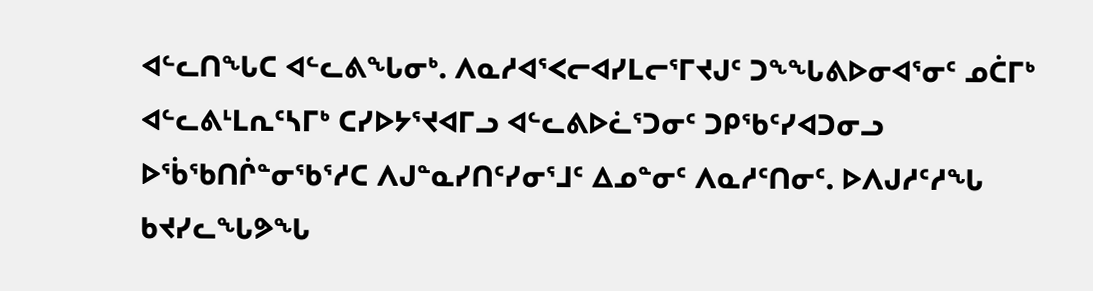ᐊᓪᓚᑎᖓᑕ ᐊᓪᓚᕕᖓᓂᒃ. ᐱᓇᓱᐊᕐᐸᓕᐊᓯᒪᓕᕐᒥᔪᒍᑦ ᑐᖕᖓᕕᐅᓂᐊᕐᓂᑦ ᓄᑖᒥᒃ ᐊᓪᓚᕕᒻᒪᕆᑦᓴᒥᒃ ᑕᓯᐅᔭᕐᔪᐊᒥᓗ ᐊᓪᓚᕕᐅᓛᕐᑐᓂᑦ ᑐᑭᖃᑦᓯᐊᑐᓂᓗ ᐅᖄᖃᑎᒌᓐᓂᖃᕐᓱᑕ ᐱᒍᓐᓇᓯᑎᑦᓯᓂᕐᒧᑦ ᐃᓄᓐᓂᑦ ᐱᓇᓱᑦᑎᓂᑦ. ᐅᐱᒍᓱᑦᓱᖓ ᑲᔪᓯᓚᖓᕗᖓ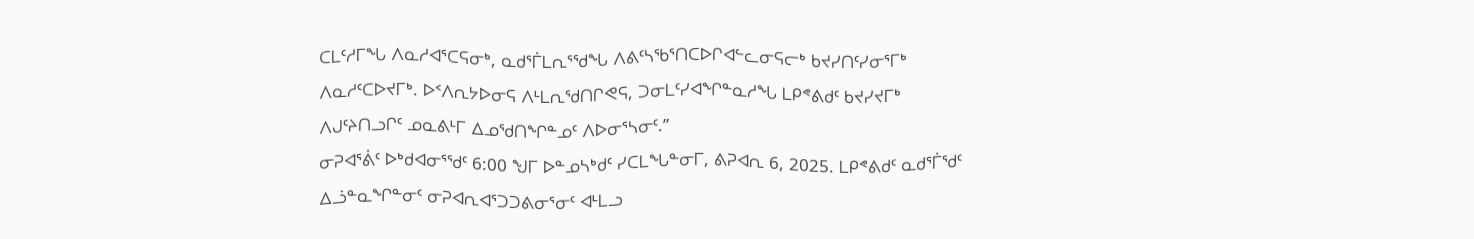ᑕᒪᑦᓱᒥᖓ ᐱᓇᓱᐊᕐᑕᕋᓂᒃ, ᓇᑯᕐᒦᒪᕆᕐᖁᖓ ᐱᕕᑦᓴᖃᕐᑎᑕᐅᒋᐊᓪᓚᓂᕋᓕᒃ ᑲᔪᓯᑎᑦᓯᓂᕐᒥᒃ ᐱᓇᓱᑦᑕᐅᔪᒥᒃ. ᐅᑉᐱᕆᔭᐅᓂᕋ ᐱᒻᒪᕆᖁᑎᒋᕙᕋ, ᑐᓂᒪᑦᓯᐊᖏᓐᓇᓱᖓ ᒪᑭᕝᕕᑯᑦ ᑲᔪᓯᔪᒥᒃ ᐱᒍᑦᔨᑎᓗᒋᑦ ᓄᓇᕕᒻᒥ ᐃᓄᖁᑎᖏᓐᓄᑦ ᐱᐅᓂᕐᓴᓂᑦ.”
ᓂᕈᐊᕐᕖᑦ ᐅᒃᑯᐊᓂᕐᖁᑦ 6:00 ᖑᒥ ᐅᓐᓄᓴᒃᑯᑦ ᓯᑕᒪᖓᓐᓂᒥ, ᕕᕈᐊᕆ 6, 2025. ᒪᑭᕝᕕᑯᑦ ᓇᑯᕐᒦᖁᑦ ᐃᓘᓐᓇᖏᓐᓂᑦ ᓂᕈᐊᕆᐊᕐᑐᑐᕕᓂᕐᓂᑦ ᐊᒻᒪᓗ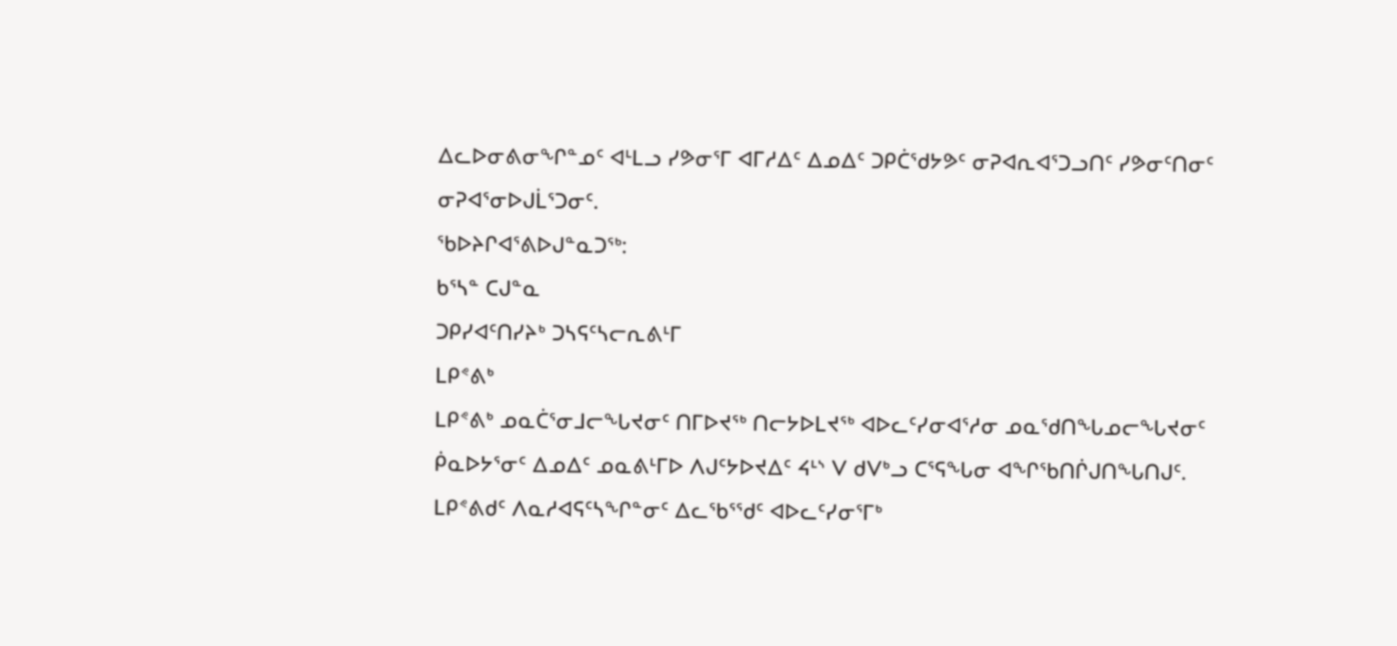ᐃᓚᐅᓂᕕᓂᖏᓐᓄᑦ ᐊᒻᒪᓗ ᓯᕗᓂᕐᒥ ᐊᒥᓱᐃᑦ ᐃᓄᐃᑦ ᑐᑭᑖᖁᔭᕗᑦ ᓂᕈᐊᕆᐊᕐᑐᓗᑎᑦ ᓯᕗᓂᑦᑎᓂᑦ ᓂᕈᐊᕐᓂᐅᒍᒫᕐᑐᓂᑦ.
ᖃᐅᔨᒋᐊᕐᕕᐅᒍᓐᓇᑐᖅ:
ᑲᕐᓴᓐ ᑕᒍᓐᓇ
ᑐᑭᓯᐊᑦᑎᓯᔨᒃ ᑐᓴᕋᑦᓴᓕᕆᕕᒻᒥ
ᒪᑭᕝᕕᒃ
ᒪᑭᕝᕕᒃ ᓄᓇᑖᕐᓂᒧᓕᖓᔪᓂᑦ ᑎᒥᐅᔪᖅ ᑎᓕᔭᐅᒪᔪᖅ ᐊᐅᓚᑦᓯᓂᐊᕐᓱᓂ ᓄᓇᖁᑎᖓᓄᓕᖓᔪᓂᑦ ᑮᓇᐅᔭᕐᓂᑦ ᐃᓄᐃᑦ ᓄᓇᕕᒻᒥᐅ ᐱᒍᑦᔭᐅᔪᐃᑦ ᔦᒻᔅ ᐯ ᑯᐯᒃᓗ ᑕᕐᕋᖓᓂ ᐊᖏᖃᑎᒌᒍᑎᖓᑎᒍᑦ. ᒪᑭᕝᕕᑯᑦ ᐱᓇᓱᐊᕋᑦᓴᖏᓐᓂᑦ ᐃᓚᖃᕐᖁᑦ ᐊᐅᓚᑦᓯᓂᕐᒥᒃ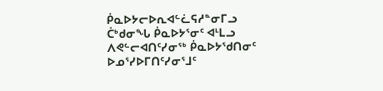ᑮᓇᐅᔭᓕᐅᕆᐊᓪᓛᕋᓱᓐᓂᒥᓗ ᑖᒃᑯᓂᖓ ᑮᓇᐅᔭᕐᓂᑦ ᐊᒻᒪᓗ ᐱᕙᓪᓕᐊᑎᑦᓯᓂᖅ ᑮᓇᐅᔭᖁᑎᓂᑦ ᐅᓄᕐᓯᐅᒥᑎᑦᓯᓂᕐᒧᑦ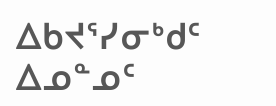ᐃᑲᔪᕐᓯᓂᒃᑯᑦ ᐃᓄᓐᓄᑦ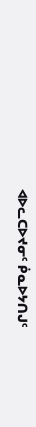ᐊᐅᓚᑕᐅᔪᓂᑦ ᑮᓇᐅᔭᑎᒍᑦ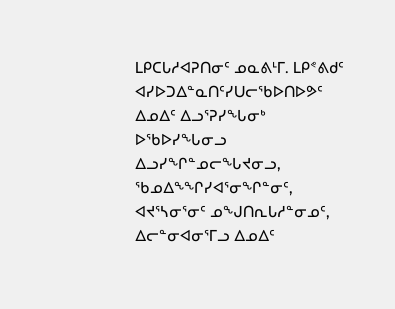ᒪᑭᑕᒐᓱᐊᕈᑎᓂᑦ ᓄᓇᕕᒻᒥ. ᒪᑭᕝᕕᑯᑦ ᐊᓯᐅᑐᐃᓐᓇᑎᑦᓯᑌᓕᖃᐅᑎᐅᕗᑦ ᐃᓄᐃᑦ ᐃᓗᕐᕈᓯᖓᓂᒃ ᐅᖃᐅᓯᖓᓂᓗ ᐃᓗᓯᖏᓐᓄᓕᖓᔪᓂᓗ, ᖃᓄᐃᖕᖏᓯᐊᕐᓂᖏᓐᓂᑦ, ᐊᔪᕐᓴᓂᕐᓂᑦ ᓄᖑᑎᕆᒐᓱᓐᓂᓄᑦ, ᐃᓕᓐᓂᐊᓂᕐᒥᓗ ᐃᓄᐃᑦ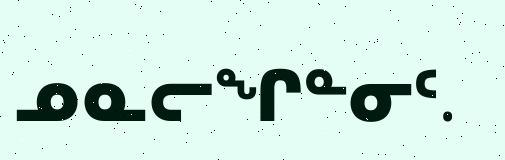ᓄᓇᓕᖏᓐᓂᑦ.